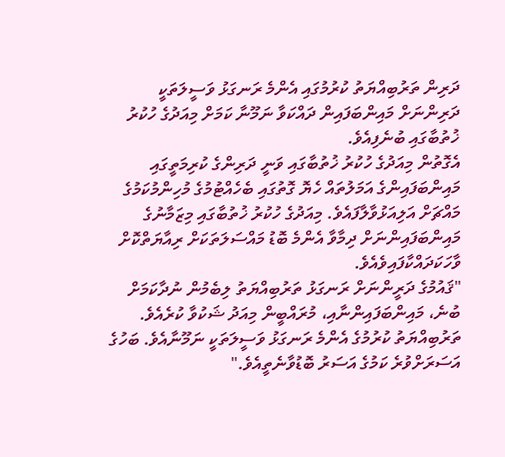ދަރިން ތަރުބިއްޔަތު ކުރުމުގައި އެންމެ ރަނގަޅު ވަސީލަތަކީ ދަރިންނަށް މައިންބަފައިން ދައްކަވާ ނަމޫނާ ކަމަށް މިއަދުގެ ހުކުރު ޚުތުބާގައި ބުނެފިއެވެ.
އެގޮތުން މިއަދުގެ ހުކުރު ޚުތުބާގައި ވަނީ ދަރިންގެ ކުރިމަތީގައި މައިންބަފައިންގެ އަމަލުތައް ހެޔޮ ގޮތުގައި ބެހެއްޓުމުގެ މުހިންމުކަމުގެ މައްޗަށް އަލިއަޅުވާލާފައެވެ. މިއަދުގެ ހުކުރު ޚުތުބާގައި މިޒަމާނުގެ މައިންބަފައިންނަށް ދިމާވާ އެންމެ ބޮޑު މައްސަލަތަކަށް ރިއާޔަތްކޮށް ވާހަކަދައްކާފައިވެއެވެ.
"ޤައުމުގެ ދަރީންނަށް ރަނގަޅު ތަރުބިއްޔަތު ލިބެމުން ނުދާކަމަށް ބުނެ، މައިންބަފައިންނާއި، މުރައްބީން މިއަދު ޝަކުވާ ކުރެއެވެ. ތަރުބިއްޔަތު ކުރުމުގެ އެންމެ ރަނގަޅު ވަސީލަތަކީ ނަމޫނާއެވެ. ބަހުގެ އަސަރަށްވުރެ ކަމުގެ އަސަރު ބޮޑުވާނެތީއެވެ."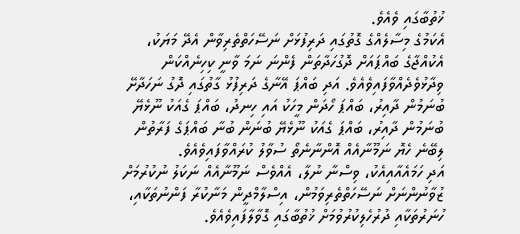ޚުތުބާގައި ވެއެވެ.
އެކަމުގެ މިސާލެއްގެ ގޮތުގައި ދަރިފުޅަށް ނަސޭހަތްތެރިވާން އެދޭ މަޔަކު، އެކުއްޖާގެ ބައްޕައަށް ދޮގުހަދާތަން ފެންނަ ނަމަ ވާނީ ކިހިނެއްކަން ވިދާޅުވެދެއްވާފައިވެއެވެ. އަދި ބައްޕަ އޭނާގެ ދަރިފުޅު ގާތުގައި ދޮގު ނަހަދާށޭ ބުނަމުން ދާއިރު، ބައްޕަ ހޯދަން މީހަކު އައި ހިނދު، ބައްޕަ ގެއަކު ނޫޅެޔޭ ބުނަމުން ދާއިރު، ބައްޕަ ގެއަކު ނޫޅެޔޭ ބުނަން ބުނާ ބައްޕަގެ ފަރާތުން ލިބޭނެ ހެޔޮ ނަމޫނާއެއް އޮންނާނެތޯ ސުވާލު ކުރައްވާފައިވެއެވެ.
އަދި ހަމައެއާއިއެކު، ވިސްނާ ނުލާ، އެއްވެސް ނަމޫނާއެއް ނަކަލު ނުކުރުމަށް ޒުވާނުންނަށް ނަސޭހަތްތެރިވަމުން، އިސްލާމްދީން މަނާކުރާ ފަންނުތަކާއި، ހުނަރުތަކާއި ދުރުހެލިކުރުވުމަށް ޚުތުބާގައި ގޮވާލާފައިވެއެވެ.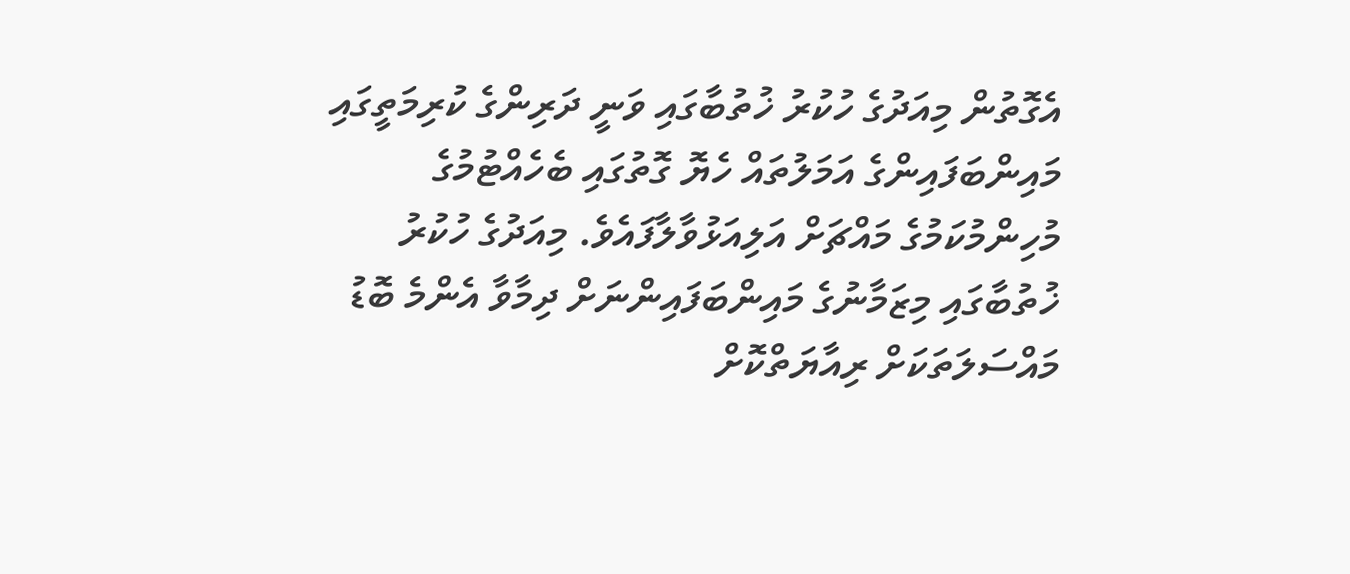އެގޮތުން މިއަދުގެ ހުކުރު ޚުތުބާގައި ވަނީ ދަރިންގެ ކުރިމަތީގައި މައިންބަފައިންގެ އަމަލުތައް ހެޔޮ ގޮތުގައި ބެހެއްޓުމުގެ މުހިންމުކަމުގެ މައްޗަށް އަލިއަޅުވާލާފައެވެ. މިއަދުގެ ހުކުރު ޚުތުބާގައި މިޒަމާނުގެ މައިންބަފައިންނަށް ދިމާވާ އެންމެ ބޮޑު މައްސަލަތަކަށް ރިއާޔަތްކޮށް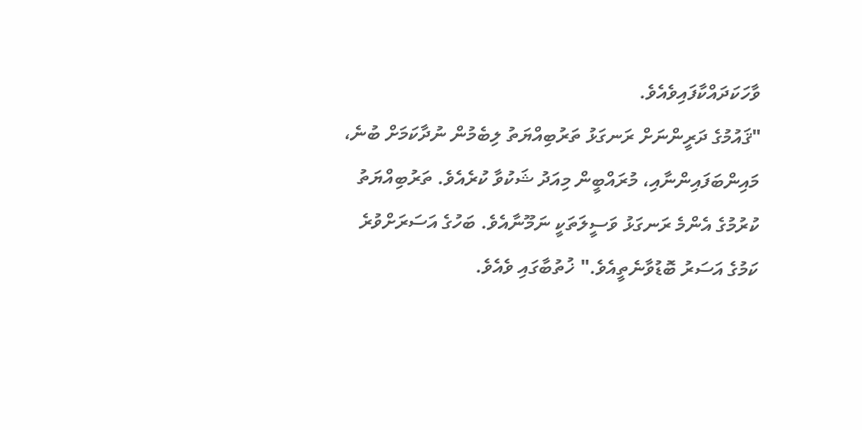ވާހަކަދައްކާފައިވެއެވެ.
"ޤައުމުގެ ދަރީންނަށް ރަނގަޅު ތަރުބިއްޔަތު ލިބެމުން ނުދާކަމަށް ބުނެ، މައިންބަފައިންނާއި، މުރައްބީން މިއަދު ޝަކުވާ ކުރެއެވެ. ތަރުބިއްޔަތު ކުރުމުގެ އެންމެ ރަނގަޅު ވަސީލަތަކީ ނަމޫނާއެވެ. ބަހުގެ އަސަރަށްވުރެ ކަމުގެ އަސަރު ބޮޑުވާނެތީއެވެ." ޚުތުބާގައި ވެއެވެ.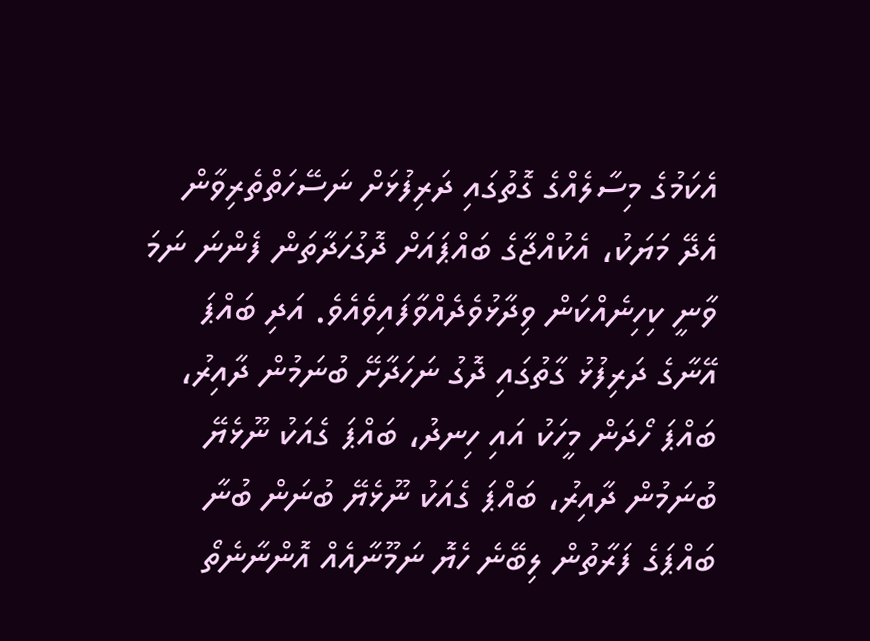އެކަމުގެ މިސާލެއްގެ ގޮތުގައި ދަރިފުޅަށް ނަސޭހަތްތެރިވާން އެދޭ މަޔަކު، އެކުއްޖާގެ ބައްޕައަށް ދޮގުހަދާތަން ފެންނަ ނަމަ ވާނީ ކިހިނެއްކަން ވިދާޅުވެދެއްވާފައިވެއެވެ. އަދި ބައްޕަ އޭނާގެ ދަރިފުޅު ގާތުގައި ދޮގު ނަހަދާށޭ ބުނަމުން ދާއިރު، ބައްޕަ ހޯދަން މީހަކު އައި ހިނދު، ބައްޕަ ގެއަކު ނޫޅެޔޭ ބުނަމުން ދާއިރު، ބައްޕަ ގެއަކު ނޫޅެޔޭ ބުނަން ބުނާ ބައްޕަގެ ފަރާތުން ލިބޭނެ ހެޔޮ ނަމޫނާއެއް އޮންނާނެތޯ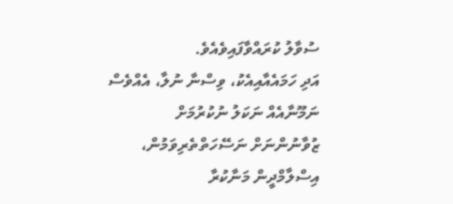ސުވާލު ކުރައްވާފައިވެއެވެ.
އަދި ހަމައެއާއިއެކު، ވިސްނާ ނުލާ، އެއްވެސް ނަމޫނާއެއް ނަކަލު ނުކުރުމަށް ޒުވާނުންނަށް ނަސޭހަތްތެރިވަމުން، އިސްލާމްދީން މަނާކުރާ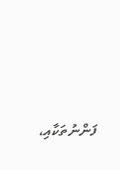ފަންނުތަކާއި،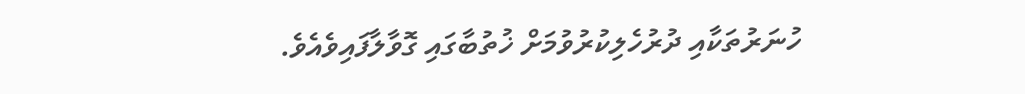ހުނަރުތަކާއި ދުރުހެލިކުރުވުމަށް ޚުތުބާގައި ގޮވާލާފައިވެއެވެ.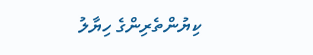ކިޔުންތެރިންގެ ހިޔާލު